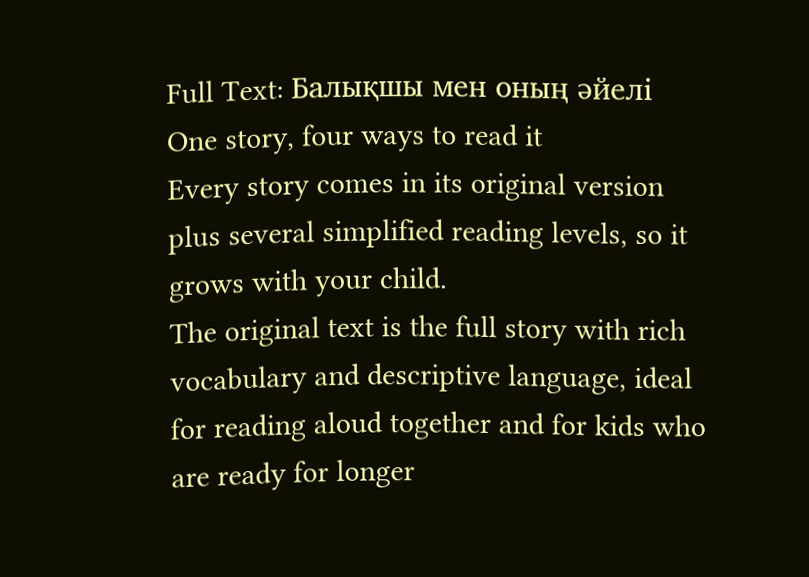Full Text: Балықшы мен оның әйелі
One story, four ways to read it
Every story comes in its original version plus several simplified reading levels, so it grows with your child.
The original text is the full story with rich vocabulary and descriptive language, ideal for reading aloud together and for kids who are ready for longer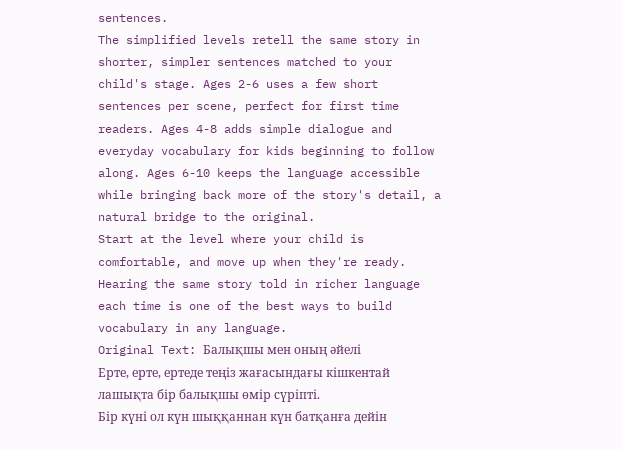sentences.
The simplified levels retell the same story in shorter, simpler sentences matched to your child's stage. Ages 2-6 uses a few short sentences per scene, perfect for first time readers. Ages 4-8 adds simple dialogue and everyday vocabulary for kids beginning to follow along. Ages 6-10 keeps the language accessible while bringing back more of the story's detail, a natural bridge to the original.
Start at the level where your child is comfortable, and move up when they're ready. Hearing the same story told in richer language each time is one of the best ways to build vocabulary in any language.
Original Text: Балықшы мен оның әйелі
Ерте, ерте, ертеде теңіз жағасындағы кішкентай лашықта бір балықшы өмір сүріпті.
Бір күні ол күн шыққаннан күн батқанға дейін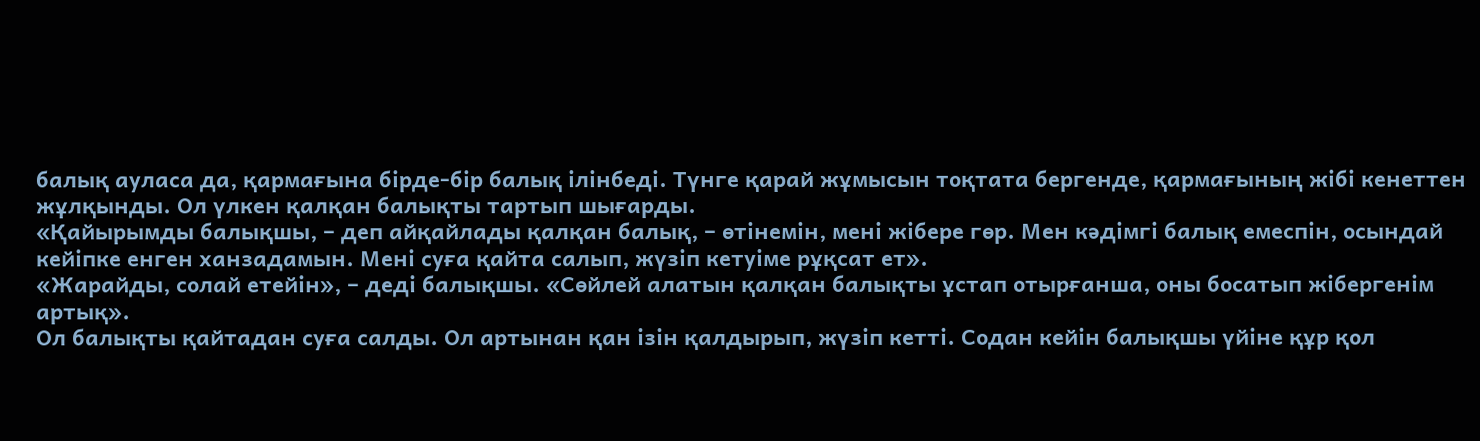балық ауласа да, қармағына бірде-бір балық ілінбеді. Түнге қарай жұмысын тоқтата бергенде, қармағының жібі кенеттен жұлқынды. Ол үлкен қалқан балықты тартып шығарды.
«Қайырымды балықшы, – деп айқайлады қалқан балық, – өтінемін, мені жібере гөр. Мен кәдімгі балық емеспін, осындай кейіпке енген ханзадамын. Мені суға қайта салып, жүзіп кетуіме рұқсат ет».
«Жарайды, солай етейін», – деді балықшы. «Сөйлей алатын қалқан балықты ұстап отырғанша, оны босатып жібергенім артық».
Ол балықты қайтадан суға салды. Ол артынан қан ізін қалдырып, жүзіп кетті. Содан кейін балықшы үйіне құр қол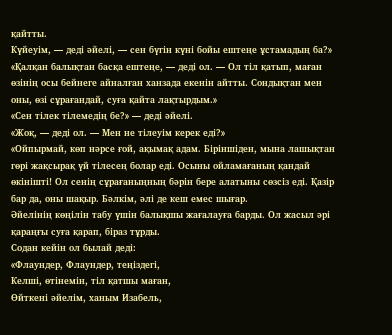қайтты.
Күйеуім, — деді әйелі, — сен бүгін күні бойы ештеңе ұстамадың ба?»
«Қалқан балықтан басқа ештеңе, — деді ол. — Ол тіл қатып, маған өзінің осы бейнеге айналған ханзада екенін айтты. Сондықтан мен оны, өзі сұрағандай, суға қайта лақтырдым.»
«Сен тілек тілемедің бе?» — деді әйелі.
«Жоқ, — деді ол. — Мен не тілеуім керек еді?»
«Ойпырмай, көп нәрсе ғой, ақымақ адам. Біріншіден, мына лашықтан гөрі жақсырақ үй тілесең болар еді. Осыны ойламағаның қандай өкінішті! Ол сенің сұрағаныңның бәрін бере алатыны сөзсіз еді. Қазір бар да, оны шақыр. Бәлкім, әлі де кеш емес шығар.
Әйелінің көңілін табу үшін балықшы жағалауға барды. Ол жасыл әрі қараңғы суға қарап, біраз тұрды.
Содан кейін ол былай деді:
«Флаундер, Флаундер, теңіздегі,
Келші, өтінемін, тіл қатшы маған,
Өйткені әйелім, ханым Изабель,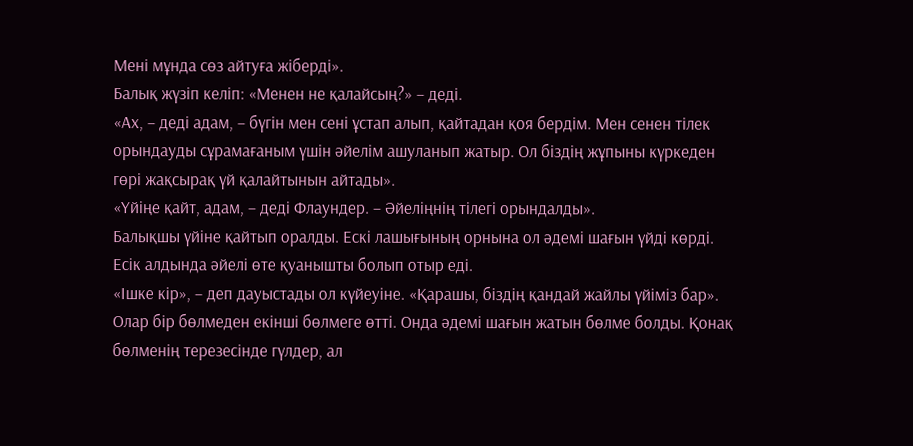Мені мұнда сөз айтуға жіберді».
Балық жүзіп келіп: «Менен не қалайсың?» – деді.
«Ах, – деді адам, – бүгін мен сені ұстап алып, қайтадан қоя бердім. Мен сенен тілек орындауды сұрамағаным үшін әйелім ашуланып жатыр. Ол біздің жұпыны күркеден гөрі жақсырақ үй қалайтынын айтады».
«Үйіңе қайт, адам, – деді Флаундер. – Әйеліңнің тілегі орындалды».
Балықшы үйіне қайтып оралды. Ескі лашығының орнына ол әдемі шағын үйді көрді. Есік алдында әйелі өте қуанышты болып отыр еді.
«Ішке кір», – деп дауыстады ол күйеуіне. «Қарашы, біздің қандай жайлы үйіміз бар».
Олар бір бөлмеден екінші бөлмеге өтті. Онда әдемі шағын жатын бөлме болды. Қонақ бөлменің терезесінде гүлдер, ал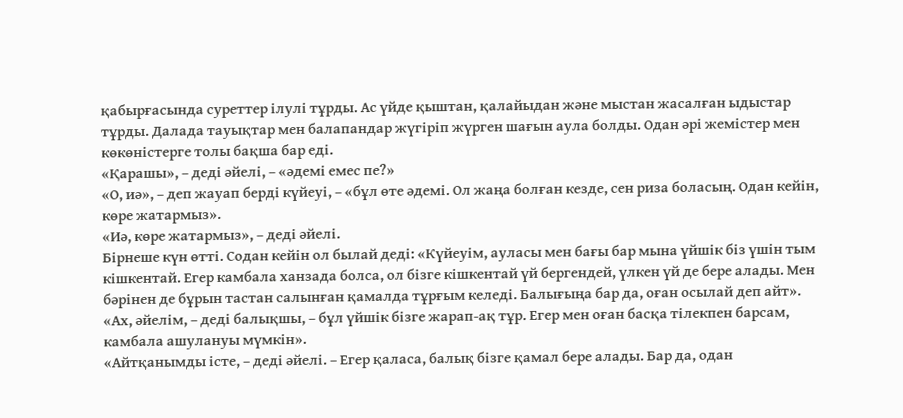қабырғасында суреттер ілулі тұрды. Ас үйде қыштан, қалайыдан және мыстан жасалған ыдыстар тұрды. Далада тауықтар мен балапандар жүгіріп жүрген шағын аула болды. Одан әрі жемістер мен көкөністерге толы бақша бар еді.
«Қарашы», – деді әйелі, – «әдемі емес пе?»
«О, иә», – деп жауап берді күйеуі, – «бұл өте әдемі. Ол жаңа болған кезде, сен риза боласың. Одан кейін, көре жатармыз».
«Иә, көре жатармыз», – деді әйелі.
Бірнеше күн өтті. Содан кейін ол былай деді: «Күйеуім, ауласы мен бағы бар мына үйшік біз үшін тым кішкентай. Егер камбала ханзада болса, ол бізге кішкентай үй бергендей, үлкен үй де бере алады. Мен бәрінен де бұрын тастан салынған қамалда тұрғым келеді. Балығыңа бар да, оған осылай деп айт».
«Ах, әйелім, – деді балықшы, – бұл үйшік бізге жарап-ақ тұр. Егер мен оған басқа тілекпен барсам, камбала ашулануы мүмкін».
«Айтқанымды істе, – деді әйелі. – Егер қаласа, балық бізге қамал бере алады. Бар да, одан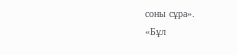соны сұра».
«Бұл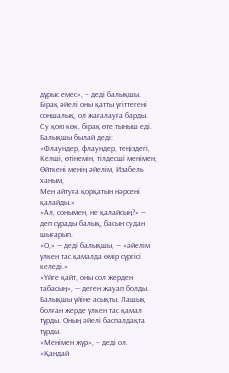дұрыс емес», – деді балықшы.
Бірақ әйелі оны қатты үгіттегені соншалық, ол жағалауға барды. Су қою көк, бірақ өте тыныш еді.
Балықшы былай деді:
«Флаундер, флаундер, теңіздегі,
Келші, өтінемін, тілдесші менімен,
Өйткені менің әйелім, Изабель ханым,
Мен айтуға қорқатын нәрсені қалайды.»
«Ал, сонымен, не қалайсың?» — деп сұрады балық, басын судан шығарып.
«О,» — деді балықшы, — «әйелім үлкен тас қамалда өмір сүргісі келеді.»
«Үйге қайт, оны сол жерден табасың», — деген жауап болды.
Балықшы үйіне асықты. Лашық болған жерде үлкен тас қамал тұрды. Оның әйелі баспалдақта тұрды.
«Менімен жүр», – деді ол. «Қандай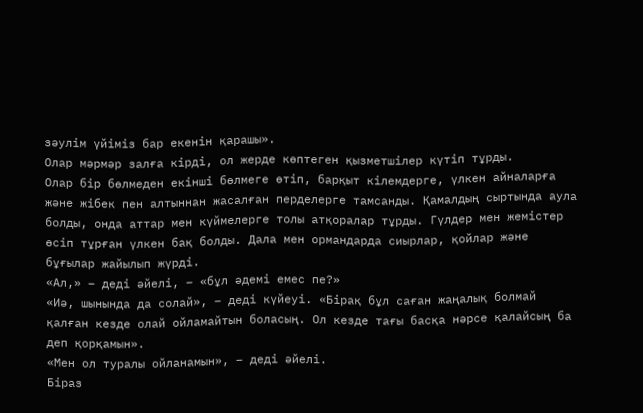зәулім үйіміз бар екенін қарашы».
Олар мәрмәр залға кірді, ол жерде көптеген қызметшілер күтіп тұрды.
Олар бір бөлмеден екінші бөлмеге өтіп, барқыт кілемдерге, үлкен айналарға және жібек пен алтыннан жасалған перделерге тамсанды. Қамалдың сыртында аула болды, онда аттар мен күймелерге толы атқоралар тұрды. Гүлдер мен жемістер өсіп тұрған үлкен бақ болды. Дала мен ормандарда сиырлар, қойлар және бұғылар жайылып жүрді.
«Ал,» – деді әйелі, – «бұл әдемі емес пе?»
«Иә, шынында да солай», – деді күйеуі. «Бірақ бұл саған жаңалық болмай қалған кезде олай ойламайтын боласың. Ол кезде тағы басқа нәрсе қалайсың ба деп қорқамын».
«Мен ол туралы ойланамын», – деді әйелі.
Біраз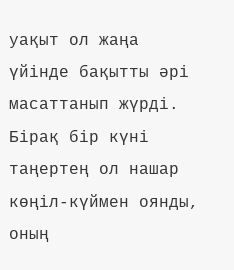уақыт ол жаңа үйінде бақытты әрі масаттанып жүрді. Бірақ бір күні таңертең ол нашар көңіл-күймен оянды, оның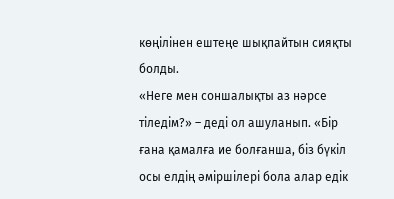көңілінен ештеңе шықпайтын сияқты болды.
«Неге мен соншалықты аз нәрсе тіледім?» – деді ол ашуланып. «Бір ғана қамалға ие болғанша, біз бүкіл осы елдің әміршілері бола алар едік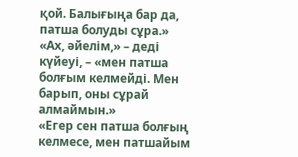қой. Балығыңа бар да, патша болуды сұра.»
«Ах, әйелім,» – деді күйеуі, – «мен патша болғым келмейді. Мен барып, оны сұрай алмаймын.»
«Егер сен патша болғың келмесе, мен патшайым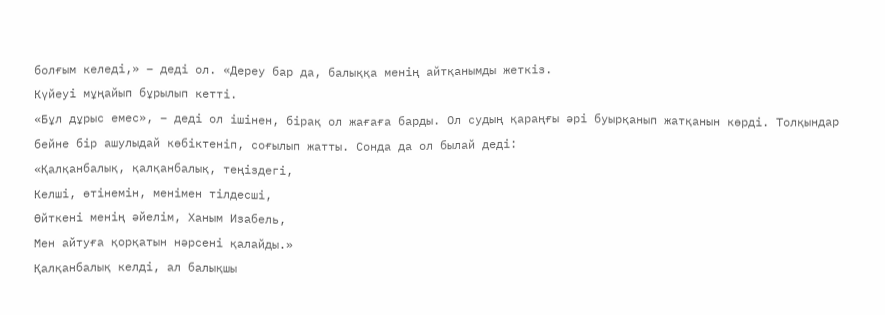болғым келеді,» – деді ол. «Дереу бар да, балыққа менің айтқанымды жеткіз.
Күйеуі мұңайып бұрылып кетті.
«Бұл дұрыс емес», – деді ол ішінен, бірақ ол жағаға барды. Ол судың қараңғы әрі буырқанып жатқанын көрді. Толқындар бейне бір ашулыдай көбіктеніп, соғылып жатты. Сонда да ол былай деді:
«Қалқанбалық, қалқанбалық, теңіздегі,
Келші, өтінемін, менімен тілдесші,
Өйткені менің әйелім, Ханым Изабель,
Мен айтуға қорқатын нәрсені қалайды.»
Қалқанбалық келді, ал балықшы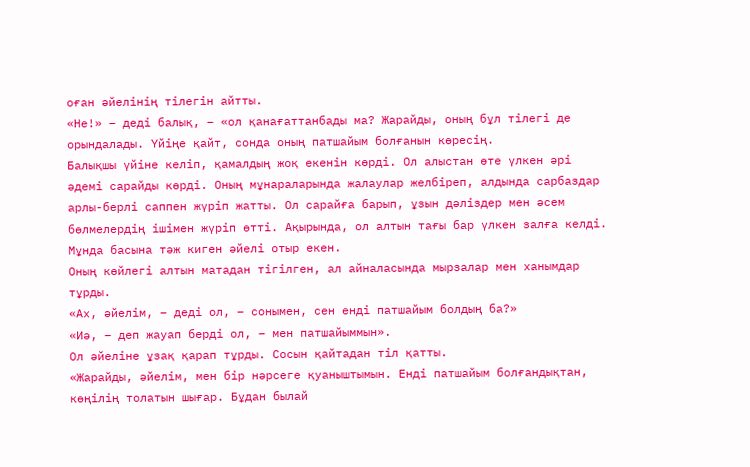оған әйелінің тілегін айтты.
«Не!» – деді балық, – «ол қанағаттанбады ма? Жарайды, оның бұл тілегі де орындалады. Үйіңе қайт, сонда оның патшайым болғанын көресің.
Балықшы үйіне келіп, қамалдың жоқ екенін көрді. Ол алыстан өте үлкен әрі әдемі сарайды көрді. Оның мұнараларында жалаулар желбіреп, алдында сарбаздар арлы-берлі саппен жүріп жатты. Ол сарайға барып, ұзын дәліздер мен әсем бөлмелердің ішімен жүріп өтті. Ақырында, ол алтын тағы бар үлкен залға келді. Мұнда басына тәж киген әйелі отыр екен.
Оның көйлегі алтын матадан тігілген, ал айналасында мырзалар мен ханымдар тұрды.
«Ах, әйелім, – деді ол, – сонымен, сен енді патшайым болдың ба?»
«Иә, – деп жауап берді ол, – мен патшайыммын».
Ол әйеліне ұзақ қарап тұрды. Сосын қайтадан тіл қатты.
«Жарайды, әйелім, мен бір нәрсеге қуаныштымын. Енді патшайым болғандықтан, көңілің толатын шығар. Бұдан былай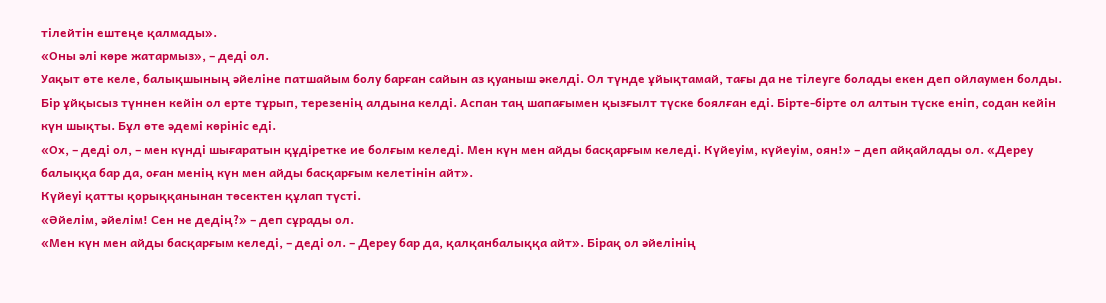тілейтін ештеңе қалмады».
«Оны әлі көре жатармыз», – деді ол.
Уақыт өте келе, балықшының әйеліне патшайым болу барған сайын аз қуаныш әкелді. Ол түнде ұйықтамай, тағы да не тілеуге болады екен деп ойлаумен болды.
Бір ұйқысыз түннен кейін ол ерте тұрып, терезенің алдына келді. Аспан таң шапағымен қызғылт түске боялған еді. Бірте-бірте ол алтын түске еніп, содан кейін күн шықты. Бұл өте әдемі көрініс еді.
«Ох, – деді ол, – мен күнді шығаратын құдіретке ие болғым келеді. Мен күн мен айды басқарғым келеді. Күйеуім, күйеуім, оян!» – деп айқайлады ол. «Дереу балыққа бар да, оған менің күн мен айды басқарғым келетінін айт».
Күйеуі қатты қорыққанынан төсектен құлап түсті.
«Әйелім, әйелім! Сен не дедің?» – деп сұрады ол.
«Мен күн мен айды басқарғым келеді, – деді ол. – Дереу бар да, қалқанбалыққа айт». Бірақ ол әйелінің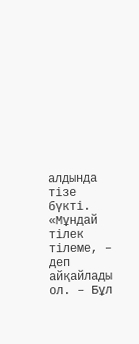алдында тізе бүкті.
«Мұндай тілек тілеме, – деп айқайлады ол. – Бұл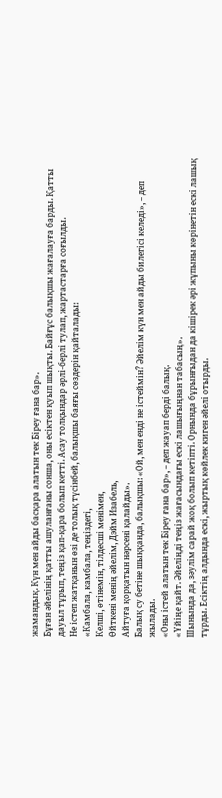жамандық. Күн мен айды басқара алатын тек Біреу ғана бар».
Бұған әйелінің қатты ашуланғаны сонша, оны есіктен қуып шықты. Байғұс балықшы жағалауға барды. Қатты дауыл тұрып, теңіз қап-қара болып кетті. Асау толқындар әрлі-берлі тулап, жартастарға соғылды.
Не істеп жатқанын өзі де толық түсінбей, балықшы баяғы сөздерін қайталады:
«Камбала, камбала, теңіздегі,
Келші, өтінемін, тілдесші менімен,
Өйткені менің әйелім, Дэйм Изабель,
Айтуға қорқатын нәрсені қалайды».
Балық су бетіне шыққанда, балықшы: «Ой, мен енді не істеймін? Әйелім күн мен айды билегісі келеді», – деп жылады.
«Оны істей алатын тек Біреу ғана бар», – деп жауап берді балық.
«Үйіңе қайт. Әйеліңді теңіз жағасындағы ескі лашығыңнан табасың».
Шынында да, зәулім сарай жоқ болып кетіпті. Орнында бұрынғыдан да кішірек әрі жұпыны көрінетін ескі лашық тұрды. Есіктің алдында ескі, жыртық көйлек киген әйелі отырды.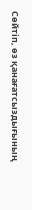Сөйтіп, өз қанағатсыздығының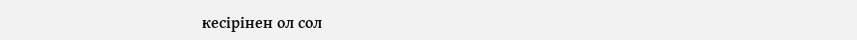кесірінен ол сол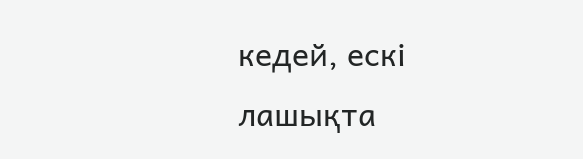кедей, ескі лашықта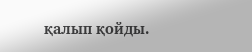қалып қойды.